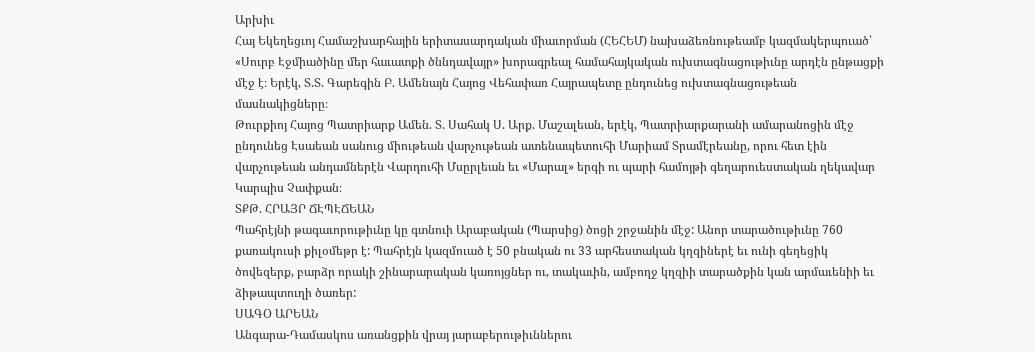Արխիւ
Հայ Եկեղեցւոյ Համաշխարհային երիտասարդական միաւորման (ՀԵՀԵՄ) նախաձեռնութեամբ կազմակերպուած՝ «Սուրբ Էջմիածինը մեր հաւատքի ծննդավայր» խորագրեալ համահայկական ուխտագնացութիւնը արդէն ընթացքի մէջ է։ Երէկ, Տ.Տ. Գարեգին Բ. Ամենայն Հայոց Վեհափառ Հայրապետը ընդունեց ուխտագնացութեան մասնակիցները։
Թուրքիոյ Հայոց Պատրիարք Ամեն. Տ. Սահակ Ս. Արք. Մաշալեան, երէկ, Պատրիարքարանի ամարանոցին մէջ ընդունեց Էսաեան սանուց միութեան վարչութեան ատենապետուհի Մարիամ Տրամէրեանը, որու հետ էին վարչութեան անդամներէն Վարդուհի Մսըրլեան եւ «Մարալ» երգի ու պարի համոյթի գեղարուեստական ղեկավար Կարպիս Չափքան։
ՏՔԹ. ՀՐԱՅՐ ՃԷՊԷՃԵԱՆ
Պահրէյնի թագաւորութիւնը կը գտնուի Արաբական (Պարսից) ծոցի շրջանին մէջ: Անոր տարածութիւնը 760 քառակուսի քիլօմեթր է: Պահրէյն կազմուած է 50 բնական ու 33 արհեստական կղզիներէ եւ ունի գեղեցիկ ծովեզերք, բարձր որակի շինարարական կառոյցներ ու, տակաւին, ամբողջ կղզիի տարածքին կան արմաւենիի եւ ձիթապտուղի ծառեր:
ՍԱԳՕ ԱՐԵԱՆ
Անգարա-Դամասկոս առանցքին վրայ յարաբերութիւններու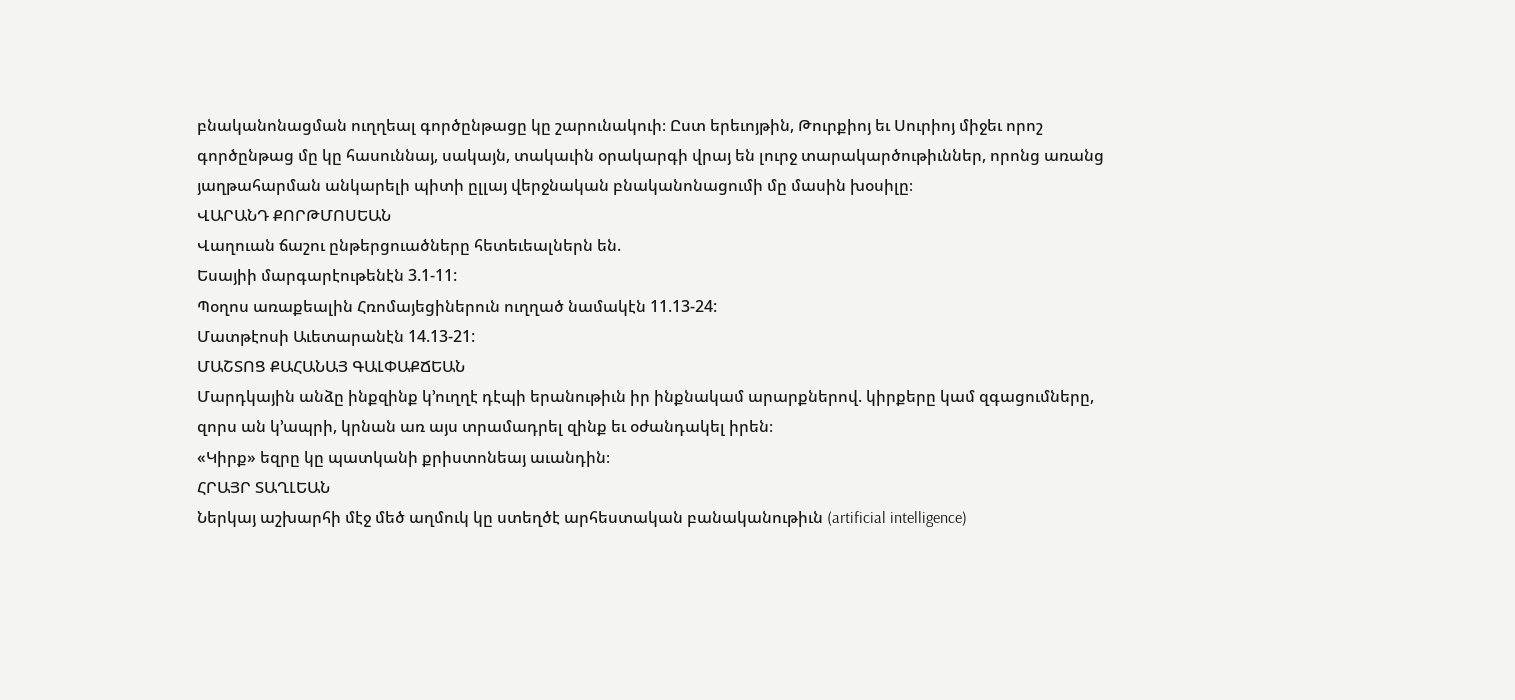բնականոնացման ուղղեալ գործընթացը կը շարունակուի։ Ըստ երեւոյթին, Թուրքիոյ եւ Սուրիոյ միջեւ որոշ գործընթաց մը կը հասուննայ, սակայն, տակաւին օրակարգի վրայ են լուրջ տարակարծութիւններ, որոնց առանց յաղթահարման անկարելի պիտի ըլլայ վերջնական բնականոնացումի մը մասին խօսիլը։
ՎԱՐԱՆԴ ՔՈՐԹՄՈՍԵԱՆ
Վաղուան ճաշու ընթերցուածները հետեւեալներն են.
Եսայիի մարգարէութենէն 3.1-11:
Պօղոս առաքեալին Հռոմայեցիներուն ուղղած նամակէն 11.13-24:
Մատթէոսի Աւետարանէն 14.13-21:
ՄԱՇՏՈՑ ՔԱՀԱՆԱՅ ԳԱԼՓԱՔՃԵԱՆ
Մարդկային անձը ինքզինք կ՚ուղղէ դէպի երանութիւն իր ինքնակամ արարքներով. կիրքերը կամ զգացումները, զորս ան կ՚ապրի, կրնան առ այս տրամադրել զինք եւ օժանդակել իրեն։
«Կիրք» եզրը կը պատկանի քրիստոնեայ աւանդին։
ՀՐԱՅՐ ՏԱՂԼԵԱՆ
Ներկայ աշխարհի մէջ մեծ աղմուկ կը ստեղծէ արհեստական բանականութիւն (artificial intelligence)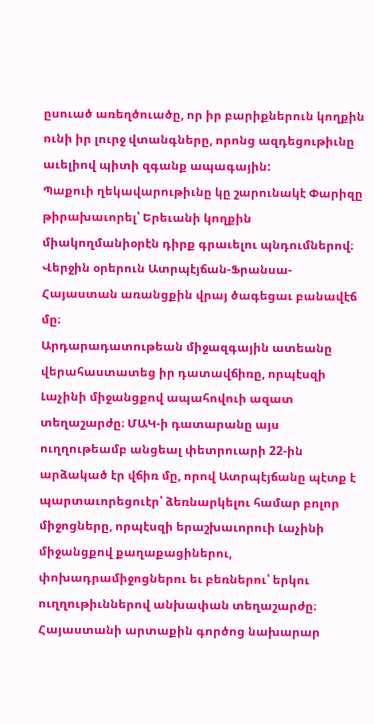ըսուած առեղծուածը, որ իր բարիքներուն կողքին ունի իր լուրջ վտանգները, որոնց ազդեցութիւնը աւելիով պիտի զգանք ապագային:
Պաքուի ղեկավարութիւնը կը շարունակէ Փարիզը թիրախաւորել՝ Երեւանի կողքին միակողմանիօրէն դիրք գրաւելու պնդումներով։ Վերջին օրերուն Ատրպէյճան-Ֆրանսա-Հայաստան առանցքին վրայ ծագեցաւ բանավէճ մը։
Արդարադատութեան միջազգային ատեանը վերահաստատեց իր դատավճիռը, որպէսզի Լաչինի միջանցքով ապահովուի ազատ տեղաշարժը։ ՄԱԿ-ի դատարանը այս ուղղութեամբ անցեալ փետրուարի 22-ին արձակած էր վճիռ մը, որով Ատրպէյճանը պէտք է պարտաւորեցուէր՝ ձեռնարկելու համար բոլոր միջոցները, որպէսզի երաշխաւորուի Լաչինի միջանցքով քաղաքացիներու, փոխադրամիջոցներու եւ բեռներու՝ երկու ուղղութիւններով անխափան տեղաշարժը։
Հայաստանի արտաքին գործոց նախարար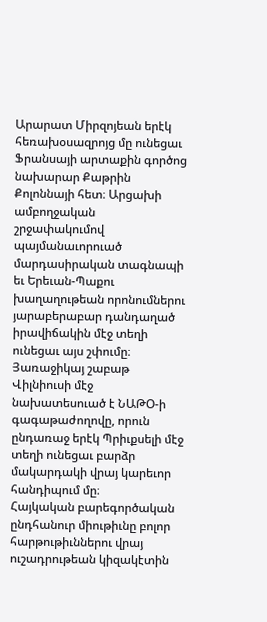Արարատ Միրզոյեան երէկ հեռախօսազրոյց մը ունեցաւ Ֆրանսայի արտաքին գործոց նախարար Քաթրին Քոլոննայի հետ։ Արցախի ամբողջական շրջափակումով պայմանաւորուած մարդասիրական տագնապի եւ Երեւան-Պաքու խաղաղութեան որոնումներու յարաբերաբար դանդաղած իրավիճակին մէջ տեղի ունեցաւ այս շփումը։
Յառաջիկայ շաբաթ Վիլնիուսի մէջ նախատեսուած է ՆԱԹՕ-ի գագաթաժողովը, որուն ընդառաջ երէկ Պրիւքսելի մէջ տեղի ունեցաւ բարձր մակարդակի վրայ կարեւոր հանդիպում մը։
Հայկական բարեգործական ընդհանուր միութիւնը բոլոր հարթութիւններու վրայ ուշադրութեան կիզակէտին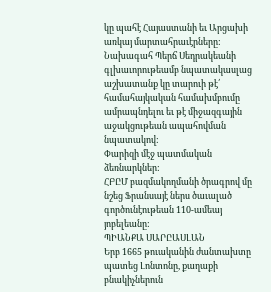կը պահէ Հայաստանի եւ Արցախի առկայ մարտահրաւէրները:
Նախագահ Պերճ Սեդրակեանի գլխաւորութեամբ նպատակասլաց աշխատանք կը տարուի թէ՛ համահայկական համախմբումը ամրապնդելու եւ թէ միջազգային աջակցութեան ապահովման նպատակով:
Փարիզի մէջ պատմական ձեռնարկներ:
ՀԲԸՄ բազմակողմանի ծրագրով մը նշեց Ֆրանսայէ ներս ծաւալած գործունէութեան 110-ամեայ յոբելեանը:
ՊԻԱՆՔԱ ՍԱՐԸԱՍԼԱՆ
Երբ 1665 թուականին ժանտախտը պատեց Լոնտոնը, քաղաքի բնակիչներուն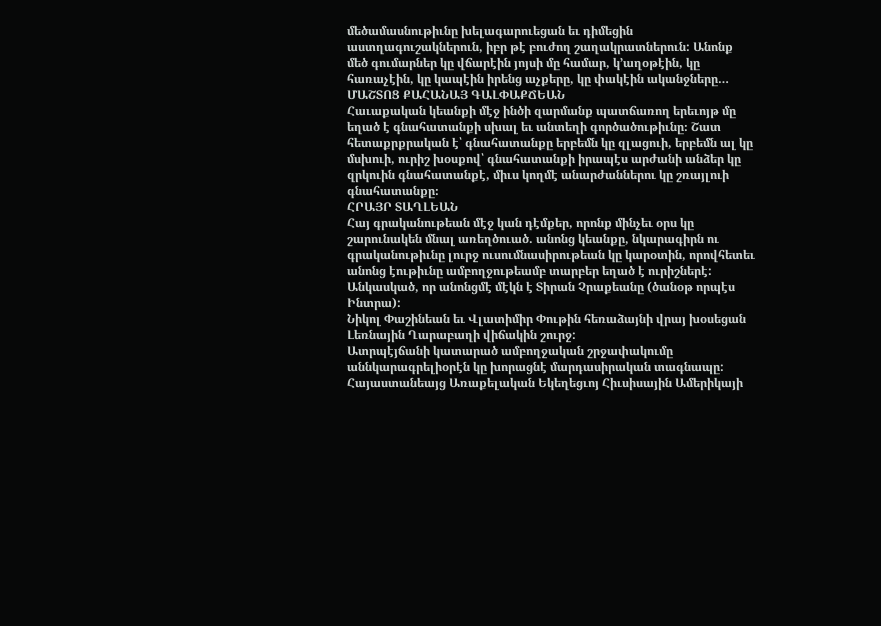մեծամասնութիւնը խելագարուեցան եւ դիմեցին աստղագուշակներուն, իբր թէ բուժող շաղակրատներուն: Անոնք մեծ գումարներ կը վճարէին յոյսի մը համար, կ՚աղօթէին, կը հառաչէին, կը կապէին իրենց աչքերը, կը փակէին ականջները…
ՄԱՇՏՈՑ ՔԱՀԱՆԱՅ ԳԱԼՓԱՔՃԵԱՆ
Հաւաքական կեանքի մէջ ինծի զարմանք պատճառող երեւոյթ մը եղած է գնահատանքի սխալ եւ անտեղի գործածութիւնը։ Շատ հետաքրքրական է՝ գնահատանքը երբեմն կը զլացուի, երբեմն ալ կը մսխուի, ուրիշ խօսքով՝ գնահատանքի իրապէս արժանի անձեր կը զրկուին գնահատանքէ, միւս կողմէ անարժաններու կը շռայլուի գնահատանքը։
ՀՐԱՅՐ ՏԱՂԼԵԱՆ
Հայ գրականութեան մէջ կան դէմքեր, որոնք մինչեւ օրս կը շարունակեն մնալ առեղծուած. անոնց կեանքը, նկարագիրն ու գրականութիւնը լուրջ ուսումնասիրութեան կը կարօտին, որովհետեւ անոնց էութիւնը ամբողջութեամբ տարբեր եղած է ուրիշներէ: Անկասկած, որ անոնցմէ մէկն է Տիրան Չրաքեանը (ծանօթ որպէս Ինտրա):
Նիկոլ Փաշինեան եւ Վլատիմիր Փութին հեռաձայնի վրայ խօսեցան Լեռնային Ղարաբաղի վիճակին շուրջ:
Ատրպէյճանի կատարած ամբողջական շրջափակումը աննկարագրելիօրէն կը խորացնէ մարդասիրական տագնապը:
Հայաստանեայց Առաքելական Եկեղեցւոյ Հիւսիսային Ամերիկայի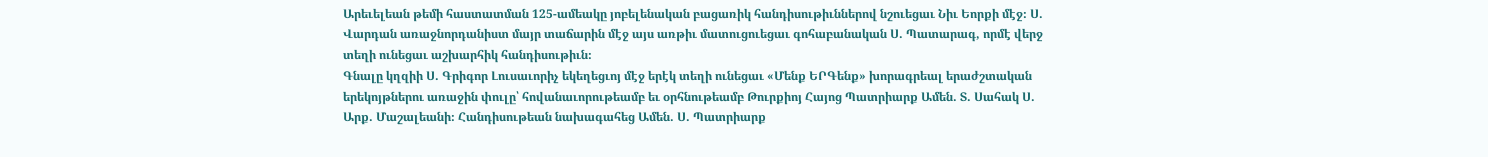Արեւելեան թեմի հաստատման 125-ամեակը յոբելենական բացառիկ հանդիսութիւններով նշուեցաւ Նիւ Եորքի մէջ։ Ս. Վարդան առաջնորդանիստ մայր տաճարին մէջ այս առթիւ մատուցուեցաւ գոհաբանական Ս. Պատարագ, որմէ վերջ տեղի ունեցաւ աշխարհիկ հանդիսութիւն։
Գնալը կղզիի Ս. Գրիգոր Լուսաւորիչ եկեղեցւոյ մէջ երէկ տեղի ունեցաւ «Մենք ԵՐԳենք» խորագրեալ երաժշտական երեկոյթներու առաջին փուլը՝ հովանաւորութեամբ եւ օրհնութեամբ Թուրքիոյ Հայոց Պատրիարք Ամեն. Տ. Սահակ Ս. Արք. Մաշալեանի։ Հանդիսութեան նախագահեց Ամեն. Ս. Պատրիարք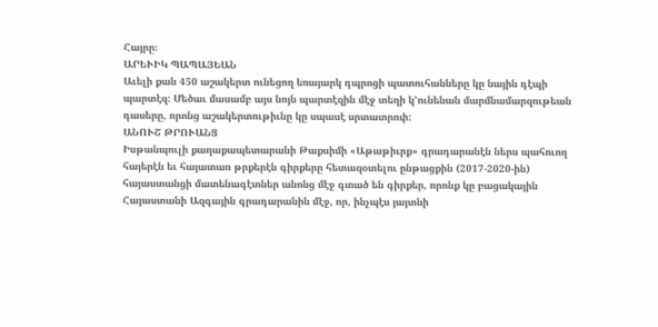Հայրը։
ԱՐԵՒԻԿ ՊԱՊԱՅԵԱՆ
Աւելի քան 450 աշակերտ ունեցող եռայարկ դպրոցի պատուհանները կը նային դէպի պարտէզ: Մեծաւ մասամբ այս նոյն պարտէզին մէջ տեղի կ՚ունենան մարմնամարզութեան դասերը, որոնց աշակերտութիւնը կը սպասէ սրտատրոփ:
ԱՆՈՒՇ ԹՐՈՒԱՆՑ
Իսթանպուլի քաղաքապետարանի Թաքսիմի «Աթաթիւրք» գրադարանէն ներս պահուող հայերէն եւ հայատառ թրքերէն գիրքերը հետազօտելու ընթացքին (2017-2020-ին) հայաստանցի մատենագէտներ անոնց մէջ գտած են գիրքեր, որոնք կը բացակային Հայաստանի Ազգային գրադարանին մէջ, որ, ինչպէս յայտնի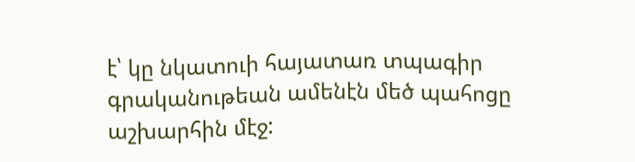է՝ կը նկատուի հայատառ տպագիր գրականութեան ամենէն մեծ պահոցը աշխարհին մէջ: